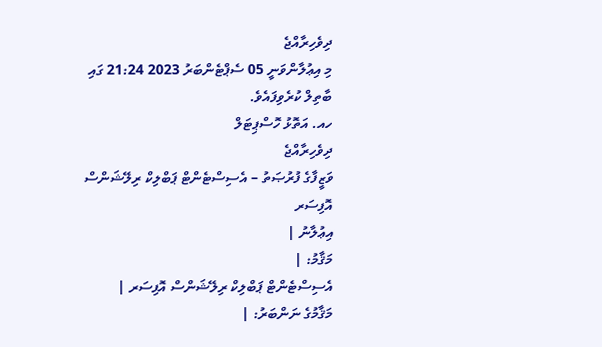ދިވެހިރާއްޖެ
މި އިޢުލާންވަނީ 05 ސެޕްޓެންބަރު 2023 21:24 ގައި ބާތިލް ކުރެވިފައެވެ.
ހއ. އަތޮޅު ހޮސްޕިޓަލް
ދިވެހިރާއްޖެ
ވަޒީފާގެ ފުރުޞަތު – އެސިސްޓެންޓް ޕަބްލިކް ރިލޭޝަންސް އޮފިސަރ
އިޢުލާނު |
މަޤާމު: |
އެސިސްޓެންޓް ޕަބްލިކް ރިލޭޝަންސް އޮފިސަރ |
މަޤާމުގެ ނަންބަރު: |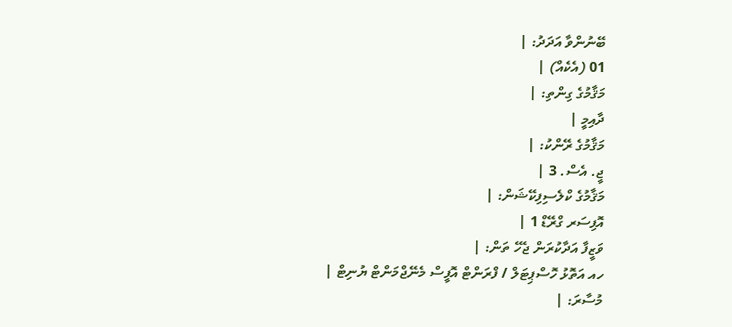ބޭނުންވާ އަދަދު: |
01 (އެކެއް) |
މަޤާމުގެ ގިންތި: |
ދާއިމީ |
މަޤާމުގެ ރޭންކު: |
ޖީ. އެސް. 3 |
މަޤާމުގެ ކްލެސިފިކޭޝަން: |
އޮފިސަރ ގްރޭޑް 1 |
ވަޒީފާ އަދާކުރަން ޖެހޭ ތަން: |
ހއ އަތޮޅު ހޮސްޕިޓަލް / ފްރަންޓް އޮފީސް މެނޭޖްމަންޓް ޔުނިޓް |
މުސާރަ: |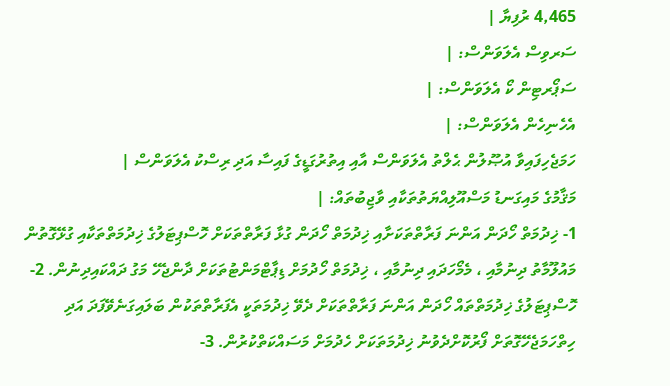4,465 ރުފިޔާ |
ސަރވިސް އެލަވަންސް: |
ސަޕޯރޓިން ކޯ އެލަވަންސް: |
އެހެނިހެން އެލަވަންސް: |
ހަމަޖެހިފައިވާ އުޞޫލުން ޙެލްތު އެލަވަންސް އާއި އިތުރުގަޑީގެ ފައިސާ އަދި ރިސްކު އެލަވަންސް |
މަޤާމުގެ މައިގަނޑު މަސްއޫލިއްޔަތުތަކާއި ވާޖިބުތައް: |
1- ޚިދުމަތް ހޯދަން އަންނަ ފަރާތްތަކަށާއި ޚިދުމަތް ހޯދަން ގުޅާ ފަރާތްތަކަށް ހޮސްޕިޓަލުގެ ޚިދުމަތްތަކާއި ގުޅޭގޮތުން މައުލޫމާތު ދިނުމާއި ، މެމޯހަދައި ދިނުމާއި ، ޚިދުމަތް ހޯދުމަށް ޑިޕާޓްމަންޓުތަކަށް ދާންޖެހޭ މަގު ދައްކައިދިނުން. 2- ހޮސްޕިޓަލުގެ ޚިދުމަތްތައް ހޯދަން އަންނަ ފަރާތްތަކަށް ދެވޭ ޚިދުމަތަކީ އެފަރާތްތަކުން ބަލައިގަނެވޭފަދަ އަދި ހިތްހަމަޖެހޭގޮތަށް ފޯރުކޮށްދެވުނު ޚިދުމަތަކަށް ހެދުމަށް މަސައްކަތްކުރުން. 3-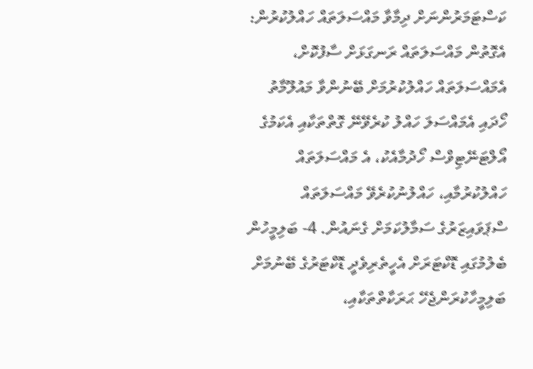ކަސްޓަމަރުންނަށް ދިމާވާ މައްސަލަތައް ހައްލުކުރުން: އެގޮތުން މައްސަލަތައް ރަނގަޅަށް ސާފުކޮށް، އެމައްސަލަތައް ހައްލުކުރުމަށް ބޭނުންވާ މައުލޫމާތު ހޯދައި އެމައްސަލަ ހައްލު ކުރެވޭނޭ ގޮތްތަކާއި އެކަމުގެ އޯލްޓަނޭޓިވްސް ހޯދުމާއެކު، އެ މައްސަލަތައް ހައްލުކުރުމާއި، ހައްލުނުކުރެވޭ މައްސަލަތައް ސްޕަވައިޒަރުގެ ސަމާލުކަމަށް ގެނައުން. 4- ބަލިމީހުން ބެލުމުގައި ޑޮކްޓަރަށް އެހީތެރިވެދީ ޑޮކްޓަރުގެ ބޭނުމަށް ބަލިމީހާކުރަންޖެހޭ ޙަރަކާތްތަކާއި،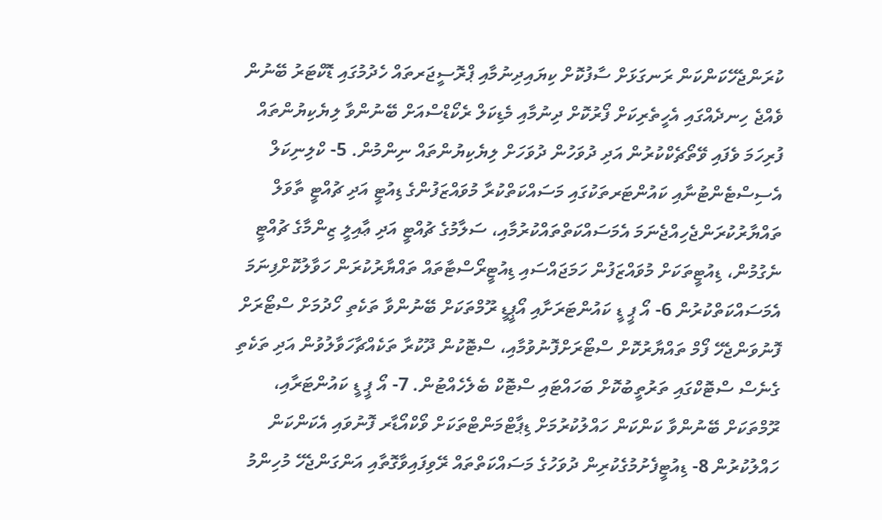ކުރަންޖެހޭކަންކަން ރަނގަޅަށް ސާފުކޮށް ކިޔައިދިނުމާއި ޕްރޮސީޖަރތައް ހެދުމުގައި ޑޮކްޓަރު ބޭނުން ވެއްޖެ ހިނދެއްގައި އެހީތެރިކަށް ފޯރުކޮށް ދިނުމާއި މެޑިކަލް ރެކޯޑްސްއަށް ބޭނުންވާ ލިޔެކިޔުންތައް ފުރިހަމަ ވެފައި ވޭތޯޗެކްކުރުން އަދި ދުވަހުން ދުވަހަށް ލިޔެކިޔުންތައް ނިންމުން. 5- ކްލިނިކަލް އެސިސްޓެންޓުނާއި ކައުންޓަރތަކުގައި މަސައްކަތްކުރާ މުވައްޒަފުންގެ ޑިއުޓީ އަދި ޗުއްޓީ ތާވަލް ތައްޔާރުކުރަންޖެހިއްޖެނަމަ އެމަސައްކަތްތައްކުރުމާއި، ސަލާމުގެ ޗުއްޓީ އަދި ޢާއިލީ ޒިންމާގެ ޗުއްޓީ ނެގުމުން، ޑިއުޓީތަކަށް މުވައްޒަފުން ހަމަޖައްސައި ޑިއުޓީރޯސްޓާތައް ތައްޔާރުކުރަން ހަވާލުކޮށްފިނަމަ އެމަސައްކަތްކުރުން 6- އޯ ޕީ ޑީ ކައުންޓަރަށާއި އޯޕީޑީ ރޫމްތަކަށް ބޭނުންވާ ތަކެތި ހޯދުމަށް ސްޓޯރަށް ފޮނުވަންޖެހޭ ފޯމް ތައްޔާރުކޮށް ސްޓޯރަށްފޮނުވުމާއި، ސްޓޮކުން ދޫކުރާ ތަކެއްޗާހަވާލުވުން އަދި ތަކެތި ގެނެސް ސްޓޮކްގައި ތަރުތީބުކޮށް ބަހައްޓައި ސްޓޮކް ބެލެހެއްޓުން. 7- އޯ ޕީ ޑީ ކައުންޓަރާއި، ރޫމްތަކަށް ބޭނުންވާ ކަންކަން ހައްލުކުރުމަށް ޑިޕާޓްމަންޓްތަކަށް ވޯކްއޯޑާރ ފޮނުވައި އެކަންކަން ހައްލުކުރުން 8- ޑިއުޓީފެށުމުގެކުރިން ދުވަހުގެ މަސައްކަތްތައް ރޭވިފައިވާގޮތާއި އަންގަންޖެހޭ މުހިންމު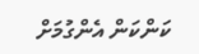ކަންކަން އެންގުމަށް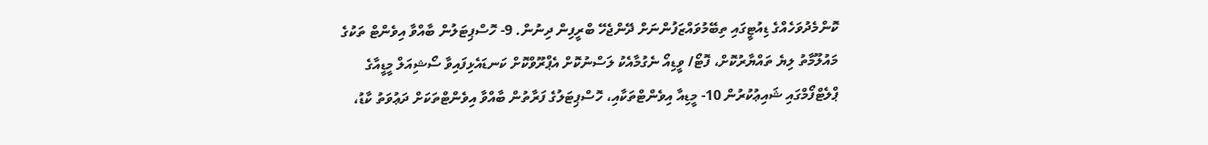ކޮންމެދުވަހެއްގެ ޑިއުޓީގައި ތިބޭމުވައްޒަފުންނަށް ދޭންޖެހޭ ބްރީފިން ދިނުން. 9- ހޮސްޕިޓަލުން ބާއްވާ އިވެންޓް ތަކުގެ މައުލޫމާތު ލިޔެ ތައްޔާރުކޮށް، ފޮޓޯ/ ވީޑިއޯ ނެގުމާއެކު ލަސްނުކޮށް އެޕްރޫވްކޮށް ކަނޑައެޅިފައިވާ ސޯޝިއަލް މީޑީއާގެ ޕްލެޓްފޯމްގައި ޝައިޢުކުރުން 10- މީޑިއާ އިވެންޓްތަކާއި، ހޮސްޕިޓަލުގެ ފަރާތުން ބާއްވާ އިވެންޓްތަކަށް ދަޢުވަތު ކާޑު،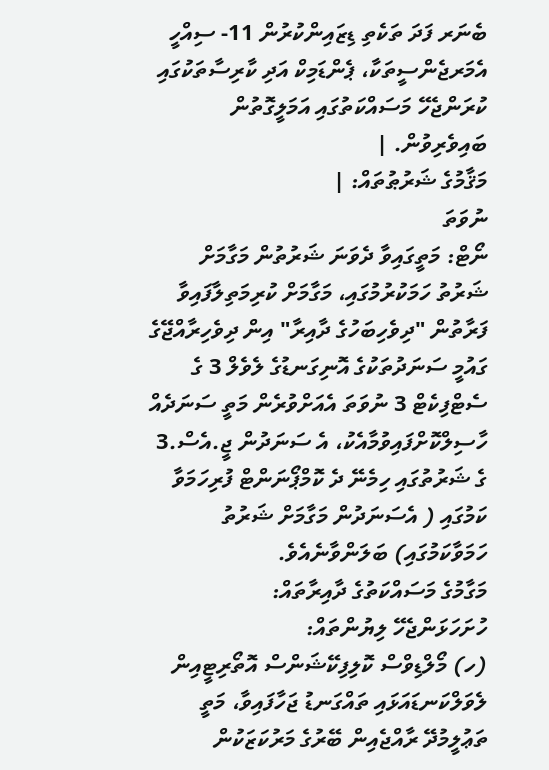ބެނަރ ފަދަ ތަކެތި ޑިޒައިންކުރުން 11- ސިއްހީ އެމަރޖެންސީތަކާ، ޕެންޑަމިކް އަދި ކާރިސާތަކުގައި ކުރަންޖެހޭ މަސައްކަތުގައި އަމަލީގޮތުން ބައިވެރިވުން. |
މަޤާމުގެ ޝަރުޠުތައް: |
ނުވަތަ
ނޯޓް: މަތީގައިވާ ދެވަނަ ޝަރުތުން މަގާމަށް ޝަރުތު ހަމަކުރުމުގައި، މަގާމަށް ކުރިމަތިލާފައިވާ ފަރާތުން "ދިވެހިބަހުގެ ދާއިރާ" އިން ދިވެހިރާއްޖޭގެ ގައުމީ ސަނަދުތަކުގެ އޮނިގަނޑުގެ ލެވެލް 3 ގެ ސެޓްފިކެޓް 3 ނުވަތަ އެއަށްވުރެން މަތީ ސަނަދެއް ހާސިލްކޮށްފައިވުމާއެކު، އެ ސަނަދުން ޖީ.އެސް.3 ގެ ޝަރުތުގައި ހިމެނޭ ދެ ކޮމްޕޯނަންޓް ފުރިހަމަވާ ކަމުގައި ( އެސަނަދުން މަގާމަށް ޝަރުތު ހަމަވާކަމުގައި) ބަލަންވާނެއެވެ.
މަގާމުގެ މަސައްކަތުގެ ދާއިރާތައް:
ހުށަހަޅަންޖެހޭ ލިޔުންތައް:
(ހ) މޯލްޑިވްސް ކޮލިފިކޭޝަންސް އޮތޯރިޓީއިން ލެވަލްކަނޑައަޅައި ތައްގަނޑު ޖަހާފައިވާ، މަތީ ތަޢުލީމުދޭ ރާއްޖެއިން ބޭރުގެ މަރުކަޒަކުން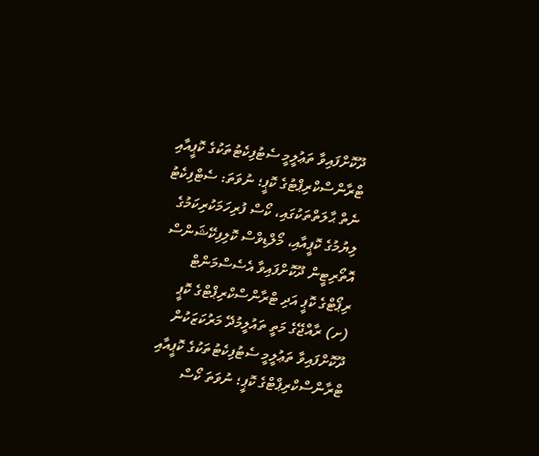ދޫކޮށްފައިވާ ތަޢުލީމީ ސެޓުފިކެޓުތަކުގެ ކޮޕީއާއި ޓްރާންސްކްރިޕްޓުގެ ކޮޕީ؛ ނުވަތަ: ސެޓްފިކެޓު ނެތް ޙާލަތްތަކުގައި، ކޯސް ފުރިހަމަކުރިކަމުގެ ލިޔުމުގެ ކޮޕީއާއި، މޯލްޑިވްސް ކޮލިފިކޭޝަންސް އޮތޯރިޓީން ދޫކޮށްފައިވާ އެސެސްމަންޓް ރިޕޯޓްގެ ކޮޕީ އަދި ޓްރާންސްކްރިޕްޓްގެ ކޮޕީ (ށ) ރާއްޖޭގެ މަތީ ތައުލީމުދޭ މަރުކަޒަކުން ދޫކޮށްފައިވާ ތަޢުލީމީ ސެޓުފިކެޓުތަކުގެ ކޮޕީއާއި ޓްރާންސްކްރިޕްޓްގެ ކޮޕީ؛ ނުވަތަ ކޯސް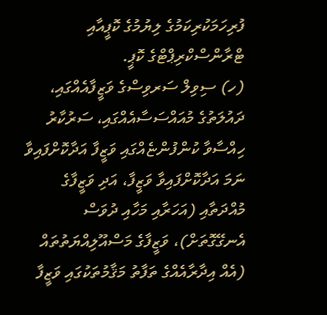ފުރިހަމަކުރިކަމުގެ ލިޔުމުގެ ކޮޕީއާއި ޓްރާންސްކްރިޕްޓްގެ ކޮޕީ.
(ހ) ސިވިލް ސަރވިސްގެ ވަޒީފާއެއްގައި، ދައުލަތުގެ މުއައްސަސާއެއްގައި، ސަރުކާރު ހިއްސާވާ ކުންފުންޏެއްގައި ވަޒީފާ އަދާކޮށްފައިވާ ނަމަ އަދާކޮށްފައިވާ ވަޒީފާ، އަދި ވަޒީފާގެ މުއްދަތާއި (އަހަރާއި މަހާއި ދުވަސް އެނގޭގޮތަށް)، ވަޒީފާގެ މަސްއޫލިއްޔަތުތައް (އެއް އިދާރާއެއްގެ ތަފާތު މަޤާމުތަކުގައި ވަޒީފާ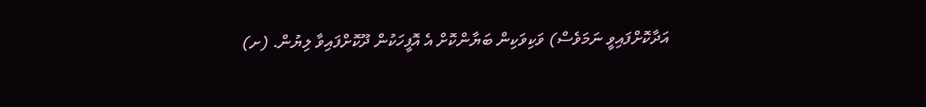އަދާކޮށްފައިވީ ނަމަވެސް) ވަކިވަކިން ބަޔާންކޮށް އެ އޮފީހަކުން ދޫކޮށްފައިވާ ލިޔުން. (ށ)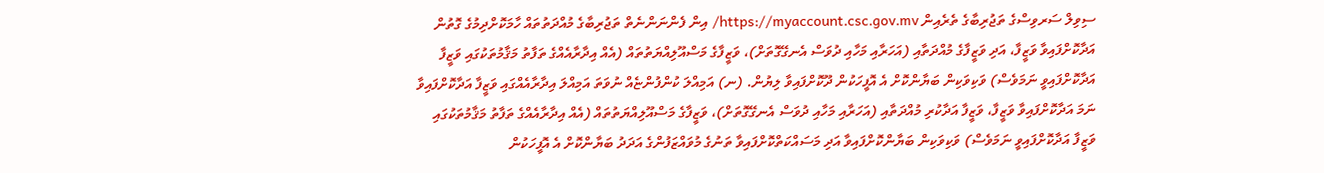ސިވިލް ސަރވިސްގެ ތަޖުރިބާގެ ތެރެއިން https://myaccount.csc.gov.mv/ އިން ފެންނަންނެތް ތަޖުރިބާގެ މުއްދަތުތައް ހާމަކޮށްދިމުގެ ގޮތުން އަދާކޮށްފައިވާ ވަޒީފާ، އަދި ވަޒީފާގެ މުއްދަތާއި (އަހަރާއި މަހާއި ދުވަސް އެނގޭގޮތަށް)، ވަޒީފާގެ މަސްއޫލިއްޔަތުތައް (އެއް އިދާރާއެއްގެ ތަފާތު މަޤާމުތަކުގައި ވަޒީފާ އަދާކޮށްފައިވީ ނަމަވެސް) ވަކިވަކިން ބަޔާންކޮށް އެ އޮފީހަކުން ދޫކޮށްފައިވާ ލިޔުން. (ނ) އަމިއްލަ ކުންފުންޏެއް ނުވަތަ އަމިއްލަ އިދާރާއެއްގައި ވަޒީފާ އަދާކޮށްފައިވާ ނަމަ އަދާކޮށްފައިވާ ވަޒީފާ، ވަޒީފާ އަދާކުރި މުއްދަތާއި (އަހަރާއި މަހާއި ދުވަސް އެނގޭގޮތަށް)، ވަޒީފާގެ މަސްއޫލިއްޔަތުތައް (އެއް އިދާރާއެއްގެ ތަފާތު މަޤާމުތަކުގައި ވަޒީފާ އަދާކޮށްފައިވީ ނަމަވެސް) ވަކިވަކިން ބަޔާންކޮށްފައިވާ އަދި މަސައްކަތްކޮށްފައިވާ ތަނުގެ މުވައްޒަފުންގެ އަދަދު ބަޔާންކޮށް އެ އޮފީހަކުން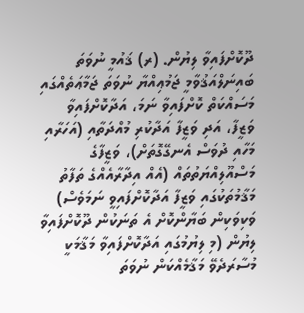ދޫކޮށްފައިވާ ލިޔުން. (ރ) ޤައުމީ ނުވަތަ ބައިނަލްއަޤުވާމީ ޖަމުޢިއްޔާ ނުވަތަ ޖަމާޢަތެއްގައި މަސައްކަތް ކޮށްފައިވާ ނަމަ، އަދާކޮށްފައިވާ ވަޒީފާ، އަދި ވަޒީފާ އަދާކުރި މުއްދަތާއި (އަހަރާއި މަހާއި ދުވަސް އެނގޭގޮތަށް)، ވަޒީފާގެ މަސްއޫލިއްޔަތުތައް (އެއް އިދާރާއެއްގެ ތަފާތު މަޤާމުތަކުގައި ވަޒީފާ އަދާކޮށްފައިވީ ނަމަވެސް) ވަކިވަކިން ބަޔާންކޮށް އެ ތަނަކުން ދޫކޮށްފައިވާ ލިޔުން (މި ލިޔުމުގައި އަދާކޮށްފައިވާ މަޤާމަކީ މުސާރަދެވޭ މަޤާމެއްކަން ނުވަތަ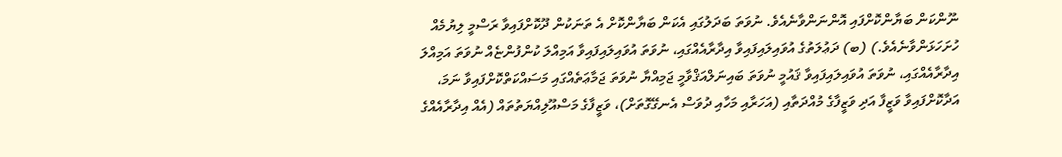ނޫންކަން ބަޔާންކޮށްފައި އޮންނަންވާނެއެވެ. ނުވަތަ ބަދަލުގައި އެކަން ބަޔާންކޮށް އެ ތަނަކުން ދޫކޮށްފައިވާ ރަސްމީ ލިޔުމެއް ހުށަހަޅަންވާނެއެވެ.) (ބ) ދަޢުލަތުގެ އުވައިލައިފައިވާ އިދާރާއެއްގައި، ނުވަތަ އުވައިލައިފައިވާ އަމިއްލަ ކުންފުންޏެއް ނުވަތަ އަމިއްލަ އިދާރާއެއްގައި، ނުވަތަ އުވައިލައިފައިވާ ޤައުމީ ނުވަތަ ބައިނަލްއަޤްވާމީ ޖަމިއްޔާ ނުވަތަ ޖަމާޢަތެއްގައި މަސައްކަތްކޮށްފައިވާ ނަމަ، އަދާކޮށްފައިވާ ވަޒީފާ އަދި ވަޒީފާގެ މުއްދަތާއި (އަހަރާއި މަހާއި ދުވަސް އެނގޭގޮތަށް)، ވަޒީފާގެ މަސްއޫލިއްޔަތުތައް (އެއް އިދާރާއެއްގެ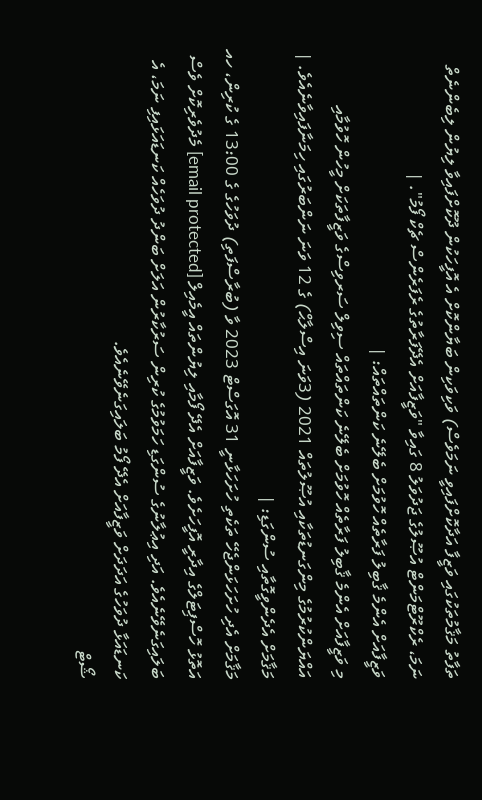ތަފާތު މަޤާމުތަކުގައި ވަޒީފާ އަދާކޮށްފައިވީ ނަމަވެސް) ވަކިވަކިން ބަޔާންކޮށް އެ އޮފީހަކުން ދޫކޮށްފައިވާ ލިޔުން ލިބެންނެތް ނަމަ، ރެކްރޫޓްމަންޓް އުޞޫލުގެ ޖަދުވަލު 8 ގައިވާ "ވަޒީފާއަށް އެދޭފަރާތުގެ ރެފަރެންސް ޗެކް ފޯމު". |
ވަޒީފާއަށް އެންމެ ޤާބިލު ފަރާތެއް ހޮވުމަށް ބެލޭނެ ކަންތައްތައް: |
މި ވަޒީފާއަށް އެންމެ ޤާބިލު ފަރާތެއް ހޮވުމަށް ބެލޭނެ ކަންތައްތައް ސިވިލް ސަރވިސްގެ ވަޒީފާތަކަށް މީހުން ހޮވުމާއި އައްޔަންކުރުމުގެ މިންގަނޑުތަކާއި އުޞޫލުތައް 2021 (3ވަނަ އިސްލާޙް) ގެ 12 ވަނަ ނަންބަރުގައި ހިމަނާފައިވާނެއެވެ. |
މަޤާމަށް އެދެންވީގޮތާއި ސުންގަޑި: |
މަޤާމަށް އެދި ހުށަހަޅަންޖެހޭ ތަކެތި ހުށަހަޅާނީ 31 އޮގަސްޓް 2023 ވާ (ބުރާސްފަތި) ދުވަހުގެ ގެ 13:00 ގެ ކުރިން، ހއ އަތޮޅު ހޮސްޕިޓަލްގެ އިދާރީ އޮފީހަށެވެ. ވަޒީފާއަށް އެދޭ ފޯމާއި ލިޔުންތައް އީމެއިލް [email protected] މެދުވެރިކޮށް ވެސް ބަލައިގަނެވޭނެއެވެ. އަދި އިޢުލާނުގެ ސުންގަޑި ހަމަވުމުގެ ކުރިން ސަރުކާރުން އަލަށް ބަންދު ދުވަހެއް ކަނޑައަޅައިފި ނަމަ، އެ ކަނޑައަޅާ ދުވަހުގެ އަދަދަށް ވަޒީފާއަށް އެދޭ ފޯމު ބަލައިގަނެވޭނެއެވެ.
ޝޯޓް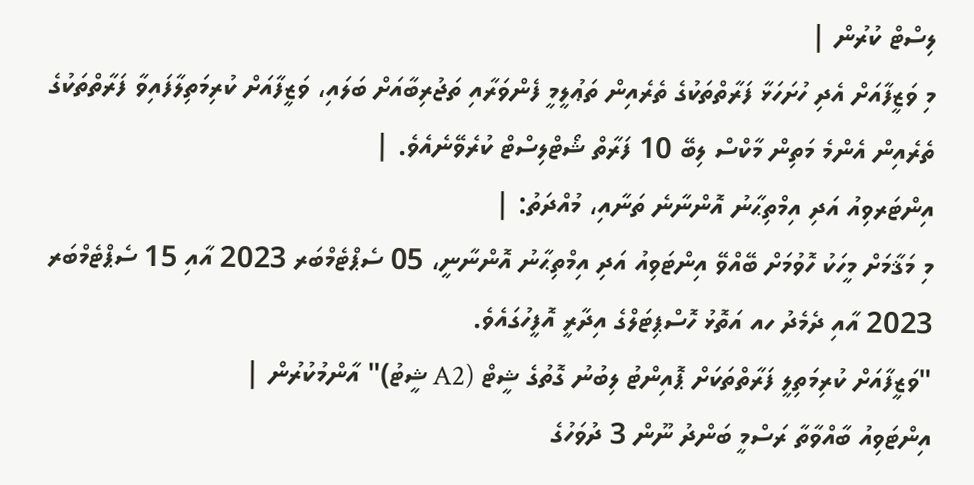ލިސްޓް ކުރުން |
މި ވަޒީފާއަށް އެދި ހުށަހަޅާ ފަރާތްތަކުގެ ތެރެއިން ތަޢުލީމީ ފެންވަރާއި ތަޖުރިބާއަށް ބަލައި، ވަޒީފާއަށް ކުރިމަތިލާފައިވާ ފަރާތްތަކުގެ ތެރެއިން އެންމެ މަތިން މާކްސް ލިބޭ 10 ފަރާތް ޝޯޓްލިސްޓް ކުރެވޭނެއެވެ. |
އިންޓަރވިއު އަދި އިމްތިޙާނު އޮންނާނެ ތަނާއި، މުއްދަތު: |
މި މަޤާމަށް މީހަކު ހޮވުމަށް ބޭއްވޭ އިންޓަވިއު އަދި އިމްތިޙާނު އޮންނާނީ، 05 ސެޕްޓެމްބަރ 2023 އާއި 15 ސެޕްޓެމްބަރ 2023 އާއި ދެމެދު ހއ އަތޮޅު ހޮސްޕިޓަލްގެ އިދާރީ އޮފީހުގައެވެ.
"ވަޒީފާއަށް ކުރިމަތިލީ ފަރާތްތަކަށް ޕޮއިންޓު ލިބުނު ގޮތުގެ ޝީޓް (A2 ޝީޓު)" އާންމުކުރުން |
އިންޓަވިއު ބާއްވާތާ ރަސްމީ ބަންދު ނޫން 3 ދުވަހުގެ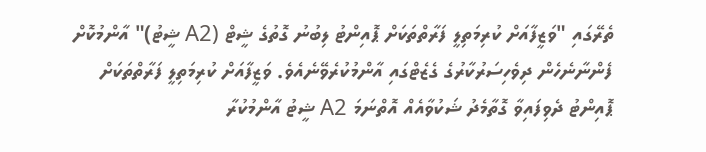ތެރޭގައި "ވަޒީފާއަށް ކުރިމަތިލީ ފަރާތްތަކަށް ޕޮއިންޓު ލިބުނު ގޮތުގެ ޝީޓް (A2 ޝީޓު)" އާންމުކޮށް ފެންނާނެހެން ދިވެހިސަރުކާރުގެ ގެޒެޓްގައި އާންމުކުރެވޭނެއެވެ. ވަޒީފާއަށް ކުރިމަތިލީ ފަރާތްތަކަށް ޕޮއިންޓު ދެވިފައިވާ ގޮތާމެދު ޝަކުވާއެއް އޮތްނަމަ A2 ޝީޓު އާންމުކުރާ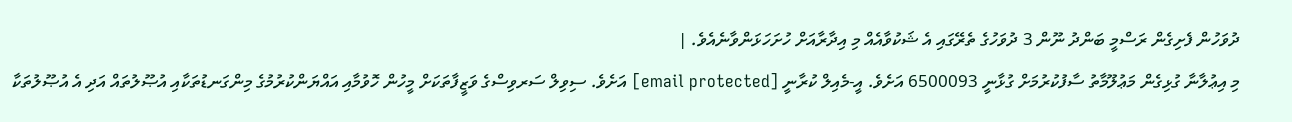ދުވަހުން ފެށިގެން ރަސްމީ ބަންދު ނޫން 3 ދުވަހުގެ ތެރޭގައި އެ ޝަކުވާއެއް މި އިދާރާއަށް ހުށަހަޅަންވާނެއެވެ. |
މި އިޢުލާނާ ގުޅިގެން މަޢުލޫމާތު ސާފުކުރުމަށް ގުޅާނީ 6500093 އަށެވެ. އީ-މެއިލް ކުރާނީ [email protected] އަށެވެ. ސިވިލް ސަރވިސްގެ ވަޒީފާތަކަށް މީހުން ހޮވުމާއި އައްޔަންކުރުމުގެ މިންގަނޑުތަކާއި އުޞޫލުތައް އަދި އެ އުޞޫލުތަކާ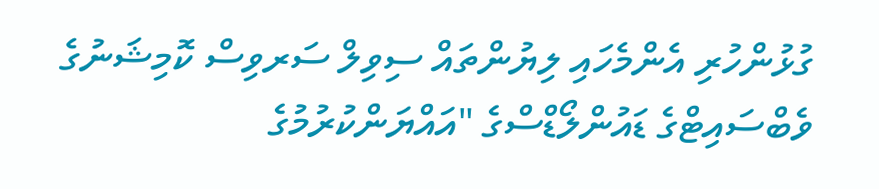ގުޅުންހުރި އެންމެހައި ލިޔުންތައް ސިވިލް ސަރވިސް ކޮމިޝަނުގެ ވެބްސައިޓްގެ ޑައުންލޯޑްސްގެ "އައްޔަންކުރުމުގެ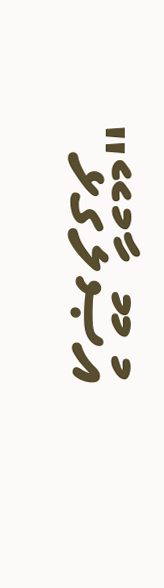އުޞޫލާގުޅޭ"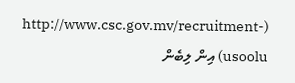(http://www.csc.gov.mv/recruitment-usoolu) އިން ލިބެން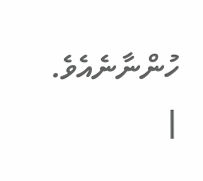ހުންނާނެއެވެ. |